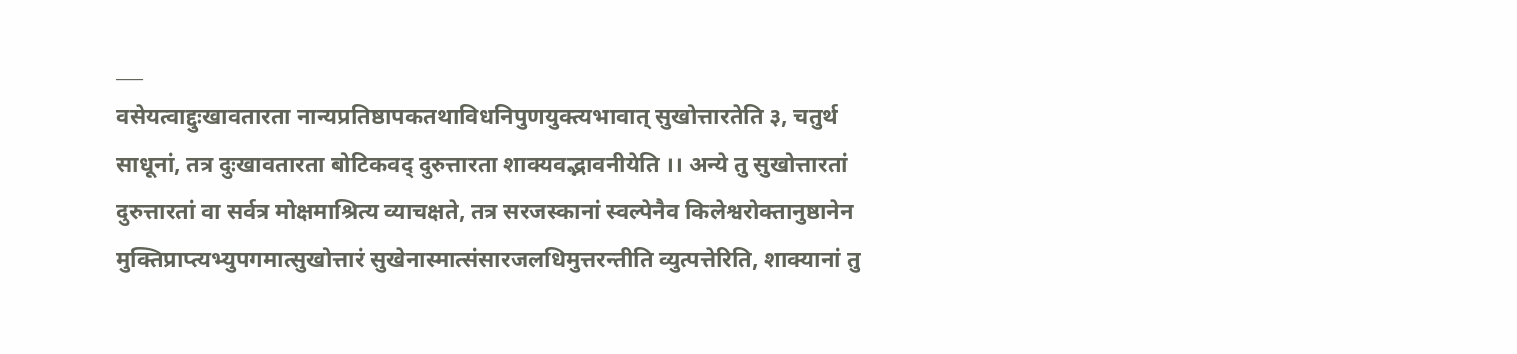___
वसेयत्वाद्दुःखावतारता नान्यप्रतिष्ठापकतथाविधनिपुणयुक्त्यभावात् सुखोत्तारतेति ३, चतुर्थ साधूनां, तत्र दुःखावतारता बोटिकवद् दुरुत्तारता शाक्यवद्भावनीयेति ।। अन्ये तु सुखोत्तारतां दुरुत्तारतां वा सर्वत्र मोक्षमाश्रित्य व्याचक्षते, तत्र सरजस्कानां स्वल्पेनैव किलेश्वरोक्तानुष्ठानेन मुक्तिप्राप्त्यभ्युपगमात्सुखोत्तारं सुखेनास्मात्संसारजलधिमुत्तरन्तीति व्युत्पत्तेरिति, शाक्यानां तु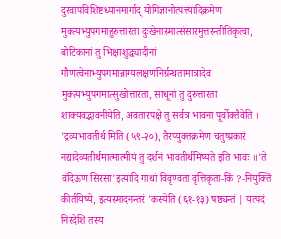दुरवापविशिष्टध्यानमार्गाद् योगिज्ञानोत्पत्त्यादिक्रमेण मुक्त्यभ्युपगमाहुरुत्तारता दुःखेनास्मात्संसारमुत्तरन्तीतिकृत्वा, बोटिकानां तु भिक्षाशुद्ध्यादीनां गौणत्वेनाभ्युपगमान्नाग्यलक्षणनिर्ग्रन्थतामात्रादेव मुक्त्यभ्युपगमात्सुखोत्तारता, साधूनां तु दुरुत्तारता शाक्यवद्भावनीयेति, अवतारपक्षे तु सर्वत्र भावना पूर्वोक्तैवेति । 'द्रव्यभावतीर्थ मिति (५९-२०), तैरप्युक्तक्रमेण चतुष्प्रकारं नद्यादेव्यतीर्थमात्मात्मीयं तु दर्शनं भावतीर्थमिष्यते इति भावः ॥'ते वंदिऊण सिरसा'इत्यादि गाथां विवृण्वता वृत्तिकृता-किं ?-नियुक्तिं कीर्तयिष्ये, इत्यस्मादनन्तरं 'कस्येति (६१-१३) षष्ठ्यन्तं | यत्पदं निरदेशि तस्य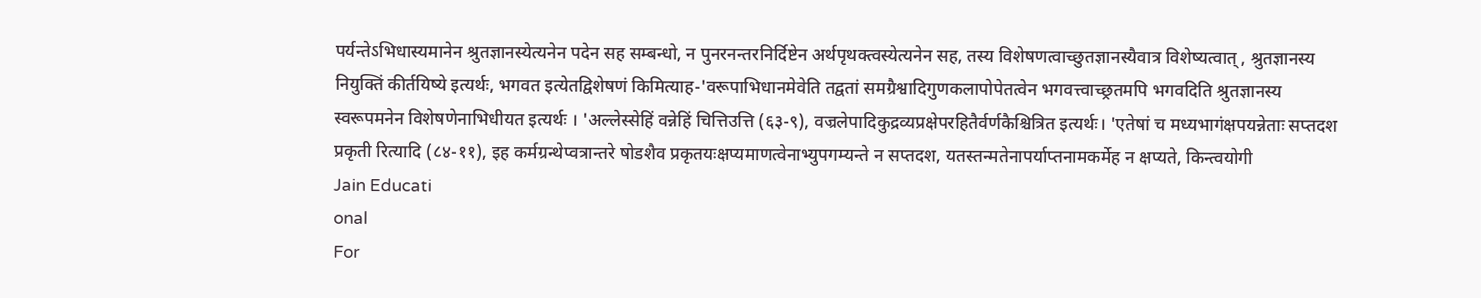पर्यन्तेऽभिधास्यमानेन श्रुतज्ञानस्येत्यनेन पदेन सह सम्बन्धो, न पुनरनन्तरनिर्दिष्टेन अर्थपृथक्त्वस्येत्यनेन सह, तस्य विशेषणत्वाच्छुतज्ञानस्यैवात्र विशेष्यत्वात् , श्रुतज्ञानस्य नियुक्तिं कीर्तयिष्ये इत्यर्थः, भगवत इत्येतद्विशेषणं किमित्याह-'वरूपाभिधानमेवेति तद्वतां समग्रैश्वादिगुणकलापोपेतत्वेन भगवत्त्वाच्छ्रतमपि भगवदिति श्रुतज्ञानस्य स्वरूपमनेन विशेषणेनाभिधीयत इत्यर्थः । 'अल्लेस्सेहिं वन्नेहिं चित्तिउत्ति (६३-९), वज्रलेपादिकुद्रव्यप्रक्षेपरहितैर्वर्णकैश्चित्रित इत्यर्थः। 'एतेषां च मध्यभागंक्षपयन्नेताः सप्तदश प्रकृती रित्यादि (८४-११), इह कर्मग्रन्थेप्वत्रान्तरे षोडशैव प्रकृतयःक्षप्यमाणत्वेनाभ्युपगम्यन्ते न सप्तदश, यतस्तन्मतेनापर्याप्तनामकर्मेह न क्षप्यते, किन्त्वयोगी
Jain Educati
onal
For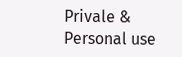Privale & Personal use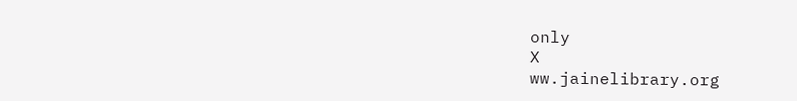only
X
ww.jainelibrary.org